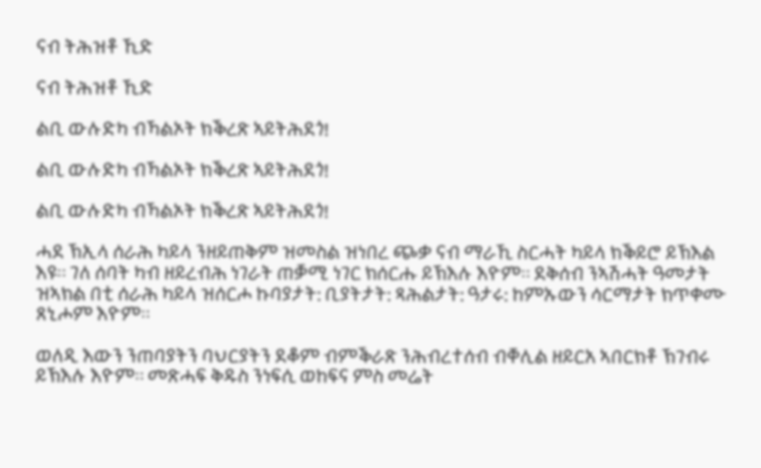ናብ ትሕዝቶ ኺድ

ናብ ትሕዝቶ ኺድ

ልቢ ውሉድካ ብኻልኦት ክቕረጽ ኣይትሕደጎ!

ልቢ ውሉድካ ብኻልኦት ክቕረጽ ኣይትሕደጎ!

ልቢ ውሉድካ ብኻልኦት ክቕረጽ ኣይትሕደጎ!

ሓደ ኽኢላ ሰራሕ ካይላ ንዘይጠቅም ዝመስል ዝነበረ ጭቃ ናብ ማራኺ ስርሓት ካይላ ክቕይሮ ይኽእል እዩ። ገለ ሰባት ካብ ዘይረብሕ ነገራት ጠቓሚ ነገር ክሰርሑ ይኽእሉ እዮም። ደቅሰብ ንኣሽሓት ዓመታት ዝኣክል በቲ ሰራሕ ካይላ ዝሰርሖ ኩባያታት: ቢያትታት: ጻሕልታት: ዓታሩ: ከምኡውን ሳርማታት ክጥቀሙ ጸኒሖም እዮም።

ወለዲ እውን ንጠባያትን ባህርያትን ደቆም ብምቕራጽ ንሕብረተሰብ ብቐሊል ዘይርአ ኣበርክቶ ኽገብሩ ይኽእሉ እዮም። መጽሓፍ ቅዱስ ንነፍሲ ወከፍና ምስ መሬት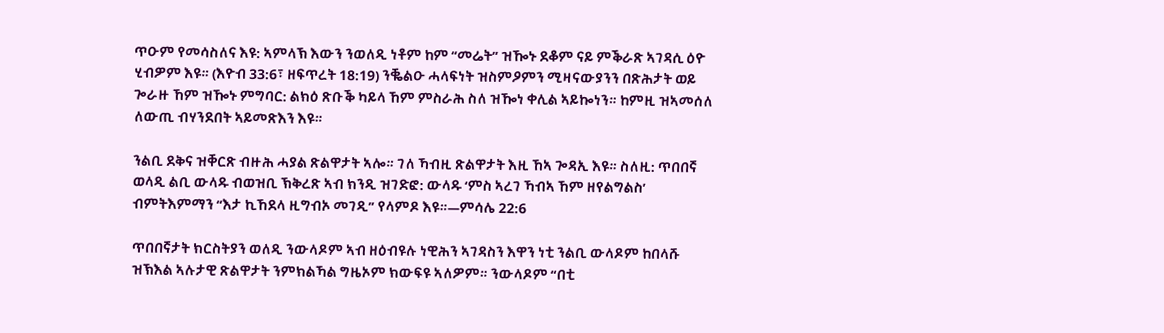ጥዑም የመሳስለና እዩ: ኣምላኽ እውን ንወለዲ ነቶም ከም “መሬት” ዝዀኑ ደቆም ናይ ምቕራጽ ኣገዳሲ ዕዮ ሂብዎም እዩ። (እዮብ 33:6፣ ዘፍጥረት 18:19) ንቘልዑ ሓላፍነት ዝስምዖምን ሚዛናውያንን በጽሕታት ወይ ጐራዙ ኸም ዝዀኑ ምግባር: ልክዕ ጽቡቕ ካይላ ኸም ምስራሕ ስለ ዝዀነ ቀሊል ኣይኰነን። ከምዚ ዝኣመሰለ ለውጢ ብሃንደበት ኣይመጽእን እዩ።

ንልቢ ደቅና ዝቐርጽ ብዙሕ ሓያል ጽልዋታት ኣሎ። ገለ ኻብዚ ጽልዋታት እዚ ኸኣ ጐዳኢ እዩ። ስለዚ: ጥበበኛ ወላዲ ልቢ ውላዱ ብወዝቢ ኽቅረጽ ኣብ ክንዲ ዝገድፎ: ውላዱ ‘ምስ ኣረገ ኻብኣ ኸም ዘየልግልስ’ ብምትእምማን “እታ ኪኸደላ ዚግብኦ መገዲ” የላምዶ እዩ።—ምሳሌ 22:6

ጥበበኛታት ክርስትያን ወለዲ ንውላዶም ኣብ ዘዕብዩሉ ነዊሕን ኣገዳስን እዋን ነቲ ንልቢ ውላዶም ከበላሹ ዝኽእል ኣሉታዊ ጽልዋታት ንምክልኻል ግዜኦም ክውፍዩ ኣለዎም። ንውላዶም “በቲ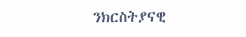ንክርስትያናዊ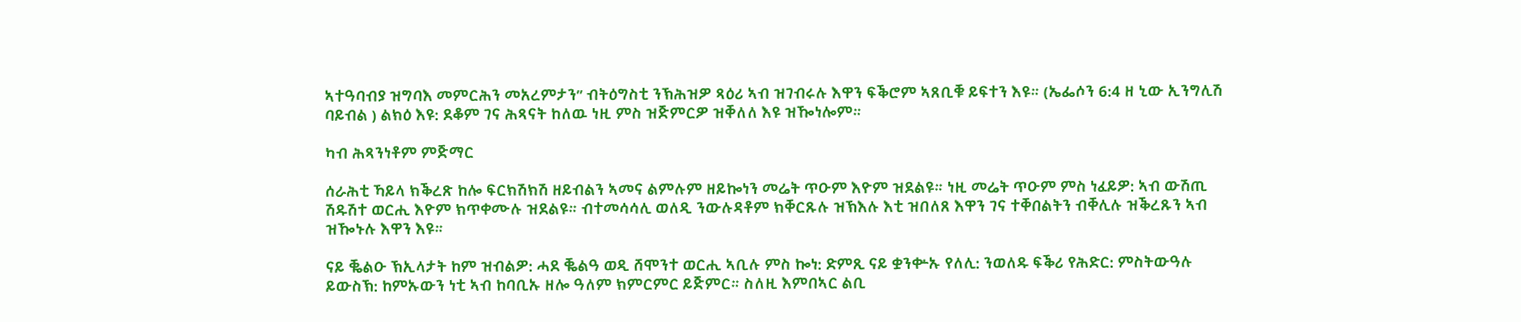ኣተዓባብያ ዝግባእ መምርሕን መአረምታን” ብትዕግስቲ ንኽሕዝዎ ጻዕሪ ኣብ ዝገብሩሉ እዋን ፍቕሮም ኣጸቢቑ ይፍተን እዩ። (ኤፌሶን 6:4 ዘ ኒው ኢንግሊሽ ባይብል ) ልክዕ እዩ: ደቆም ገና ሕጻናት ከለዉ ነዚ ምስ ዝጅምርዎ ዝቐለለ እዩ ዝዀነሎም።

ካብ ሕጻንነቶም ምጅማር

ሰራሕቲ ኻይላ ክቕረጽ ከሎ ፍርክሽክሽ ዘይብልን ኣመና ልምሉም ዘይኰነን መሬት ጥዑም እዮም ዝደልዩ። ነዚ መሬት ጥዑም ምስ ነፈይዎ: ኣብ ውሽጢ ሽዱሽተ ወርሒ እዮም ክጥቀሙሉ ዝደልዩ። ብተመሳሳሊ ወለዲ ንውሉዳቶም ክቐርጹሉ ዝኽእሉ እቲ ዝበለጸ እዋን ገና ተቐበልትን ብቐሊሉ ዝቕረጹን ኣብ ዝዀኑሉ እዋን እዩ።

ናይ ቘልዑ ኽኢላታት ከም ዝብልዎ: ሓደ ቘልዓ ወዲ ሸሞንተ ወርሒ ኣቢሉ ምስ ኰነ: ድምጺ ናይ ቋንቍኡ የለሊ: ንወለዱ ፍቕሪ የሕድር: ምስትውዓሉ ይውስኽ: ከምኡውን ነቲ ኣብ ከባቢኡ ዘሎ ዓለም ክምርምር ይጅምር። ስለዚ እምበኣር ልቢ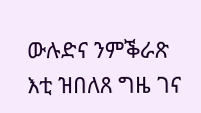ውሉድና ንምቕራጽ እቲ ዝበለጸ ግዜ ገና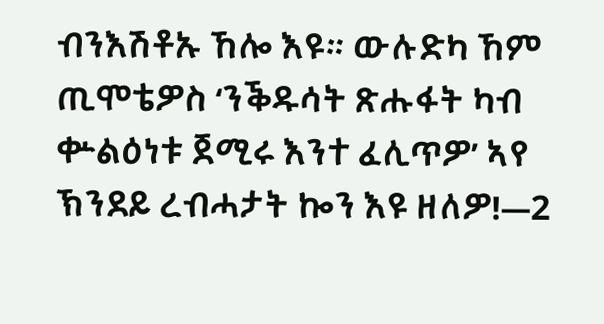ብንእሽቶኡ ኸሎ እዩ። ውሉድካ ኸም ጢሞቴዎስ ‘ንቕዱሳት ጽሑፋት ካብ ቍልዕነቱ ጀሚሩ እንተ ፈሊጥዎ’ ኣየ ኽንደይ ረብሓታት ኰን እዩ ዘለዎ!—2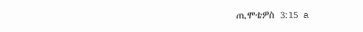ጢሞቴዎስ 3:15 a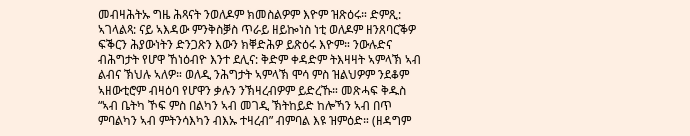መብዛሕትኡ ግዜ ሕጻናት ንወለዶም ክመስልዎም እዮም ዝጽዕሩ። ድምጺ: ኣገላልጻ: ናይ ኣእዳው ምንቅስቓስ ጥራይ ዘይኰነስ ነቲ ወለዶም ዘንጸባርቕዎ ፍቕርን ሕያውነትን ድንጋጽን እውን ክቐድሕዎ ይጽዕሩ እዮም። ንውሉድና ብሕግታት የሆዋ ኸነዕብዮ እንተ ደሊና: ቅድም ቀዳድም ትእዛዛት ኣምላኽ ኣብ ልብና ኽህሉ ኣለዎ። ወለዲ ንሕግታት ኣምላኽ ሞሳ ምስ ዝልህዎም ንደቆም ኣዘውቲሮም ብዛዕባ የሆዋን ቃሉን ንኽዛረብዎም ይድረኹ። መጽሓፍ ቅዱስ “ኣብ ቤትካ ኾፍ ምስ በልካን ኣብ መገዲ ኽትከይድ ከሎኻን ኣብ በጥ ምባልካን ኣብ ምትንሳእካን ብእኡ ተዛረብ” ብምባል እዩ ዝምዕድ። (ዘዳግም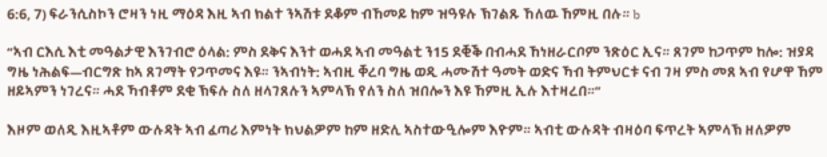6:6, 7) ፍራንሲስኮን ሮዛን ነዚ ማዕዳ እዚ ኣብ ክልተ ንኣሽቱ ደቆም ብኸመይ ከም ዝዓዩሉ ኽገልጹ ኸለዉ ኸምዚ በሉ። b

“ኣብ ርእሲ እቲ መዓልታዊ እንገብሮ ዕላል: ምስ ደቅና እንተ ወሓደ ኣብ መዓልቲ ን15 ደቒቕ በብሓደ ኸነዘራርቦም ንጽዕር ኢና። ጸገም ከጋጥም ከሎ: ዝያዳ ግዜ ነሕልፍ—ብርግጽ ከኣ ጸገማት የጋጥመና እዩ። ንኣብነት: ኣብዚ ቐረባ ግዜ ወዲ ሓሙሽተ ዓመት ወድና ኻብ ትምህርቱ ናብ ገዛ ምስ መጸ ኣብ የሆዋ ኸም ዘይኣምን ነገረና። ሓደ ኻብቶም ደቂ ኽፍሉ ስለ ዘላገጸሉን ኣምላኽ የለን ስለ ዝበሎን እዩ ኸምዚ ኢሉ እተዛረበ።”

እዞም ወለዲ እዚኣቶም ውሉዳት ኣብ ፈጣሪ እምነት ክህልዎም ከም ዘድሊ ኣስተውዒሎም እዮም። ኣብቲ ውሉዳት ብዛዕባ ፍጥረት ኣምላኽ ዘለዎም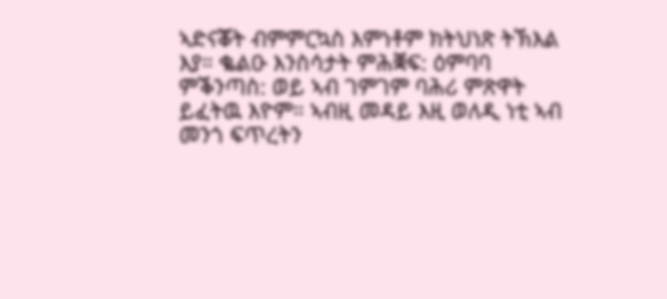ኣድናቖት ብምምርኳስ እምነቶም ክትህነጽ ትኽእል እያ። ቈልዑ እንስሳታት ምሕቛፍ: ዕምባባ ምቕንጣስ: ወይ ኣብ ገምገም ባሕሪ ምጽዋት ይፈትዉ እዮም። ኣብዚ መዳይ እዚ ወለዲ ነቲ ኣብ መንጎ ፍጥረትን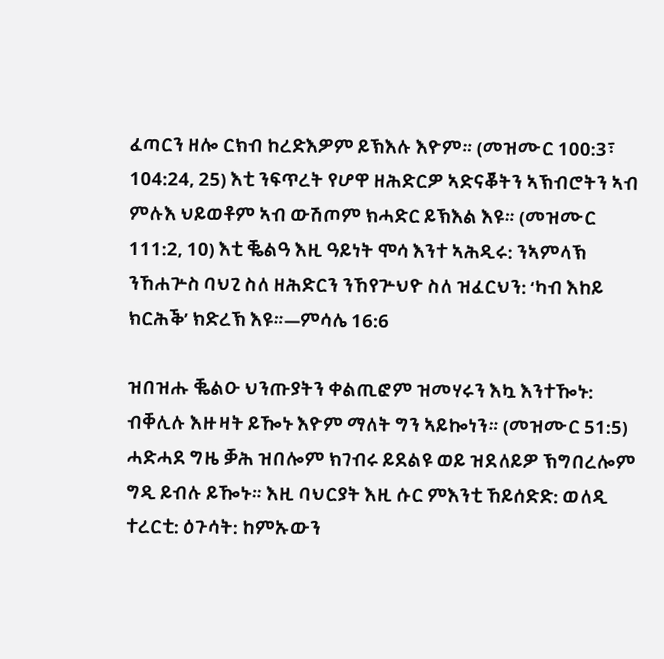ፈጣርን ዘሎ ርክብ ከረድእዎም ይኽእሉ እዮም። (መዝሙር 100:3፣ 104:24, 25) እቲ ንፍጥረት የሆዋ ዘሕድርዎ ኣድናቖትን ኣኽብሮትን ኣብ ምሉእ ህይወቶም ኣብ ውሽጦም ክሓድር ይኽእል እዩ። (መዝሙር 111:2, 10) እቲ ቘልዓ እዚ ዓይነት ሞሳ እንተ ኣሕዲሩ: ንኣምላኽ ንኸሐጕስ ባህጊ ስለ ዘሕድርን ንኸየጕህዮ ስለ ዝፈርህን: ‘ካብ እከይ ክርሕቕ’ ክድረኽ እዩ።—ምሳሌ 16:6

ዝበዝሑ ቘልዑ ህንጡያትን ቀልጢፎም ዝመሃሩን እኳ እንተዀኑ: ብቐሊሉ እዙዛት ይዀኑ እዮም ማለት ግን ኣይኰነን። (መዝሙር 51:5) ሓድሓደ ግዜ ቓሕ ዝበሎም ክገብሩ ይደልዩ ወይ ዝደለይዎ ኽግበረሎም ግዲ ይብሉ ይዀኑ። እዚ ባህርያት እዚ ሱር ምእንቲ ኸይሰድድ: ወለዲ ተረርቲ: ዕጉሳት: ከምኡውን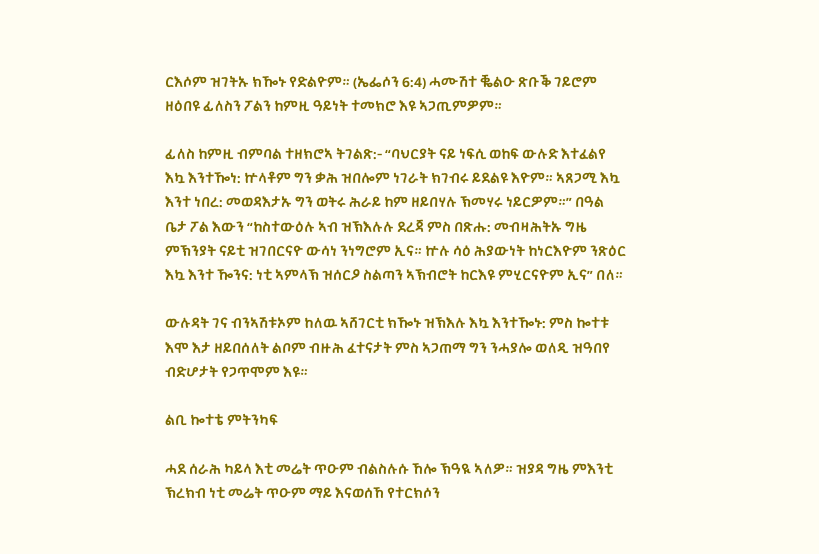ርእሶም ዝገትኡ ክዀኑ የድልዮም። (ኤፌሶን 6:4) ሓሙሽተ ቘልዑ ጽቡቕ ገይሮም ዘዕበዩ ፊለስን ፖልን ከምዚ ዓይነት ተመክሮ እዩ ኣጋጢምዎም።

ፊለስ ከምዚ ብምባል ተዘክሮኣ ትገልጽ:- “ባህርያት ናይ ነፍሲ ወከፍ ውሉድ እተፈልየ እኳ እንተዀነ: ኵላቶም ግን ቃሕ ዝበሎም ነገራት ክገብሩ ይደልዩ እዮም። ኣጸጋሚ እኳ እንተ ነበረ: መወዳእታኡ ግን ወትሩ ሕራይ ከም ዘይበሃሉ ኽመሃሩ ነይርዎም።” በዓል ቤታ ፖል እውን “ከስተውዕሉ ኣብ ዝኽእሉሉ ደረጃ ምስ በጽሑ: መብዛሕትኡ ግዜ ምኽንያት ናይቲ ዝገበርናዮ ውሳነ ንነግሮም ኢና። ኵሉ ሳዕ ሕያውነት ከነርእዮም ንጽዕር እኳ እንተ ዀንና: ነቲ ኣምላኽ ዝሰርዖ ስልጣን ኣኽብሮት ከርእዩ ምሂርናዮም ኢና” በለ።

ውሉዳት ገና ብንኣሽቱኦም ከለዉ ኣሸገርቲ ክዀኑ ዝኽእሉ እኳ እንተዀኑ: ምስ ኰተቱ እሞ እታ ዘይበሰለት ልቦም ብዙሕ ፈተናታት ምስ ኣጋጠማ ግን ንሓያሎ ወለዲ ዝዓበየ ብድሆታት የጋጥሞም እዩ።

ልቢ ኰተቴ ምትንካፍ

ሓደ ሰራሕ ካይላ እቲ መሬት ጥዑም ብልስሉሱ ኸሎ ኽዓዪ ኣለዎ። ዝያዳ ግዜ ምእንቲ ኽረክብ ነቲ መሬት ጥዑም ማይ እናወሰኸ የተርክሶን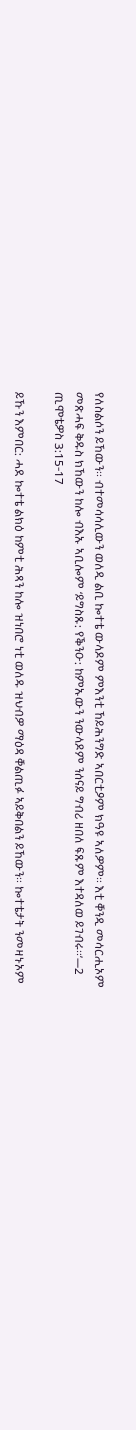የለስልሶን ይኸውን። ብተመሳሳሊውን ወለዲ ልቢ ኰተቴ ውላዶም ምእንቲ ኸይሕንግድ ኣበርቲዖም ክዓዩ ኣለዎም። እቲ ቐንዲ መሳርሒኦም መጽሓፍ ቅዱስ ክኸውን ከሎ ብእኡ ኣቢሎም ‘ይግስጹ: የቕንዑ: ከምኡውን ንውላዶም ንሰናይ ግብሪ ዘበለ ፍጹም እተዳለወ ይገብሩ።’—2 ጢሞቴዎስ 3:15-17

ይኹን እምበር: ሓደ ኰተቴ ልክዕ ከምቲ ሕጻን ከሎ ዝነበሮ ነቲ ወለዱ ዝህብዎ ማዕዳ ቐልጢፉ ኣይቅበልን ይኸውን። ኰተቴታት ንመዛኑኦም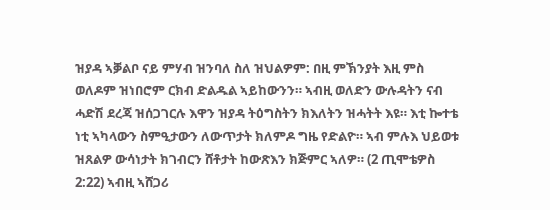ዝያዳ ኣቓልቦ ናይ ምሃብ ዝንባለ ስለ ዝህልዎም: በዚ ምኽንያት እዚ ምስ ወለዶም ዝነበሮም ርክብ ድልዱል ኣይከውንን። ኣብዚ ወለድን ውሉዳትን ናብ ሓድሽ ደረጃ ዝሰጋገርሉ እዋን ዝያዳ ትዕግስትን ክእለትን ዝሓትት እዩ። እቲ ኰተቴ ነቲ ኣካላውን ስምዒታውን ለውጥታት ክለምዶ ግዜ የድልዮ። ኣብ ምሉእ ህይወቱ ዝጸልዎ ውሳነታት ክገብርን ሸቶታት ከውጽእን ክጅምር ኣለዎ። (2 ጢሞቴዎስ 2:22) ኣብዚ ኣሸጋሪ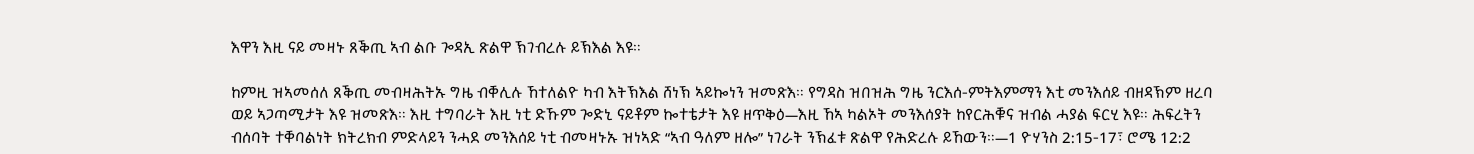እዋን እዚ ናይ መዛኑ ጸቕጢ ኣብ ልቡ ጐዳኢ ጽልዋ ኽገብረሉ ይኽእል እዩ።

ከምዚ ዝኣመሰለ ጸቕጢ መብዛሕትኡ ግዜ ብቐሊሉ ኸተለልዮ ካብ እትኽእል ሸነኽ ኣይኰነን ዝመጽእ። የግዳስ ዝበዝሕ ግዜ ንርእሰ-ምትእምማን እቲ መንእሰይ ብዘዳኽም ዘረባ ወይ ኣጋጣሚታት እዩ ዝመጽእ። እዚ ተግባራት እዚ ነቲ ድኹም ጐድኒ ናይቶም ኰተቴታት እዩ ዘጥቅዕ—እዚ ኸኣ ካልኦት መንእሰያት ከየርሕቑና ዝብል ሓያል ፍርሂ እዩ። ሕፍረትን ብሰባት ተቐባልነት ክትረክብ ምድላይን ንሓደ መንእሰይ ነቲ ብመዛኑኡ ዝነኣድ “ኣብ ዓለም ዘሎ” ነገራት ንኽፈቱ ጽልዋ የሕድረሉ ይኸውን።—1 ዮሃንስ 2:15-17፣ ሮሜ 12:2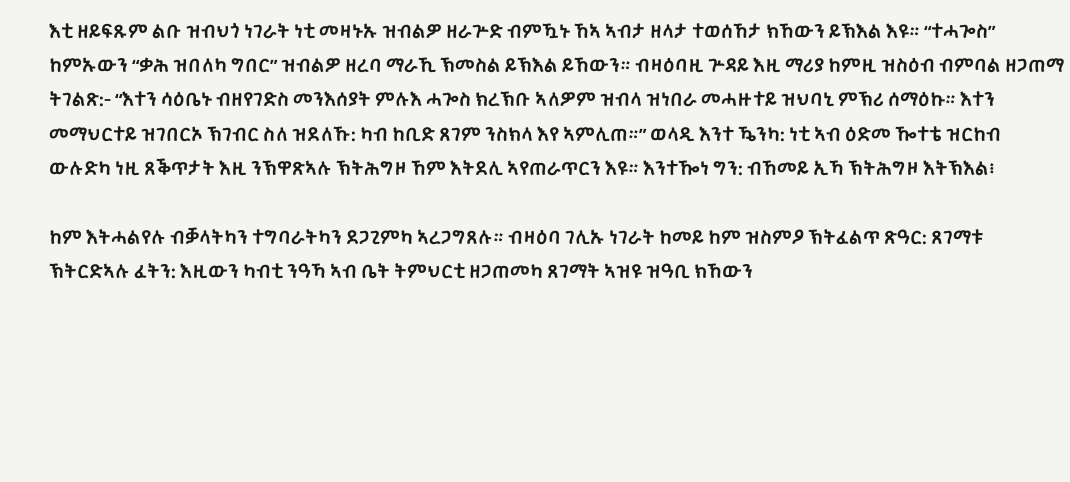እቲ ዘይፍጹም ልቡ ዝብህጎ ነገራት ነቲ መዛኑኡ ዝብልዎ ዘራጕድ ብምዃኑ ኸኣ ኣብታ ዘላታ ተወሰኸታ ክኸውን ይኽእል እዩ። “ተሓጐስ” ከምኡውን “ቃሕ ዝበለካ ግበር” ዝብልዎ ዘረባ ማራኺ ኽመስል ይኽእል ይኸውን። ብዛዕባዚ ጕዳይ እዚ ማሪያ ከምዚ ዝስዕብ ብምባል ዘጋጠማ ትገልጽ:- “እተን ሳዕቤኑ ብዘየገድስ መንእሰያት ምሉእ ሓጐስ ክረኽቡ ኣለዎም ዝብላ ዝነበራ መሓዙተይ ዝህባኒ ምኽሪ ሰማዕኩ። እተን መማህርተይ ዝገበርኦ ኽገብር ስለ ዝደለኹ: ካብ ከቢድ ጸገም ንስክላ እየ ኣምሊጠ።” ወላዲ እንተ ዄንካ: ነቲ ኣብ ዕድመ ዀተቴ ዝርከብ ውሉድካ ነዚ ጸቕጥታት እዚ ንኽዋጽኣሉ ኽትሕግዞ ኸም እትደሊ ኣየጠራጥርን እዩ። እንተዀነ ግን: ብኸመይ ኢኻ ኽትሕግዞ እትኽእል፧

ከም እትሓልየሉ ብቓላትካን ተግባራትካን ደጋጊምካ ኣረጋግጸሉ። ብዛዕባ ገሊኡ ነገራት ከመይ ከም ዝስምዖ ኽትፈልጥ ጽዓር: ጸገማቱ ኽትርድኣሉ ፈትን: እዚውን ካብቲ ንዓኻ ኣብ ቤት ትምህርቲ ዘጋጠመካ ጸገማት ኣዝዩ ዝዓቢ ክኸውን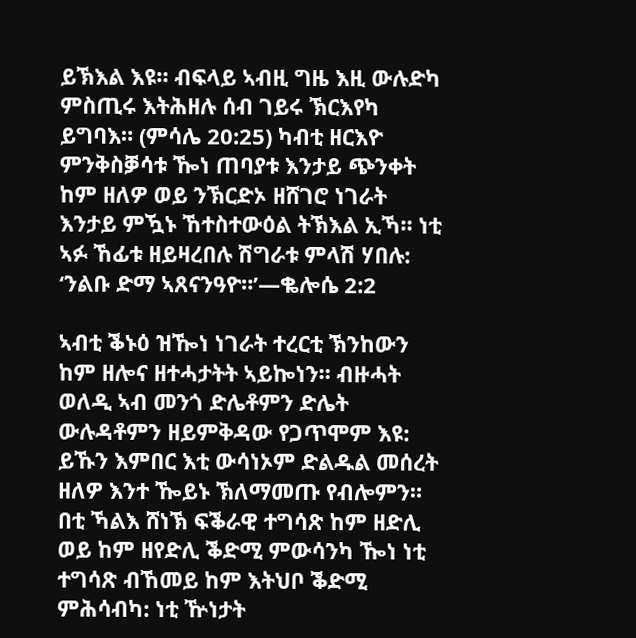ይኽእል እዩ። ብፍላይ ኣብዚ ግዜ እዚ ውሉድካ ምስጢሩ እትሕዘሉ ሰብ ገይሩ ኽርእየካ ይግባእ። (ምሳሌ 20:25) ካብቲ ዘርእዮ ምንቅስቓሳቱ ዀነ ጠባያቱ እንታይ ጭንቀት ከም ዘለዎ ወይ ንኽርድኦ ዘሸገሮ ነገራት እንታይ ምዃኑ ኸተስተውዕል ትኽእል ኢኻ። ነቲ ኣፉ ኸፊቱ ዘይዛረበሉ ሽግራቱ ምላሽ ሃበሉ: ‘ንልቡ ድማ ኣጸናንዓዮ።’—ቈሎሴ 2:2

ኣብቲ ቕኑዕ ዝዀነ ነገራት ተረርቲ ኽንከውን ከም ዘሎና ዘተሓታትት ኣይኰነን። ብዙሓት ወለዲ ኣብ መንጎ ድሌቶምን ድሌት ውሉዳቶምን ዘይምቅዳው የጋጥሞም እዩ: ይኹን እምበር እቲ ውሳነኦም ድልዱል መሰረት ዘለዎ እንተ ዀይኑ ኽለማመጡ የብሎምን። በቲ ኻልእ ሸነኽ ፍቕራዊ ተግሳጽ ከም ዘድሊ ወይ ከም ዘየድሊ ቕድሚ ምውሳንካ ዀነ ነቲ ተግሳጽ ብኸመይ ከም እትህቦ ቕድሚ ምሕሳብካ: ነቲ ዅነታት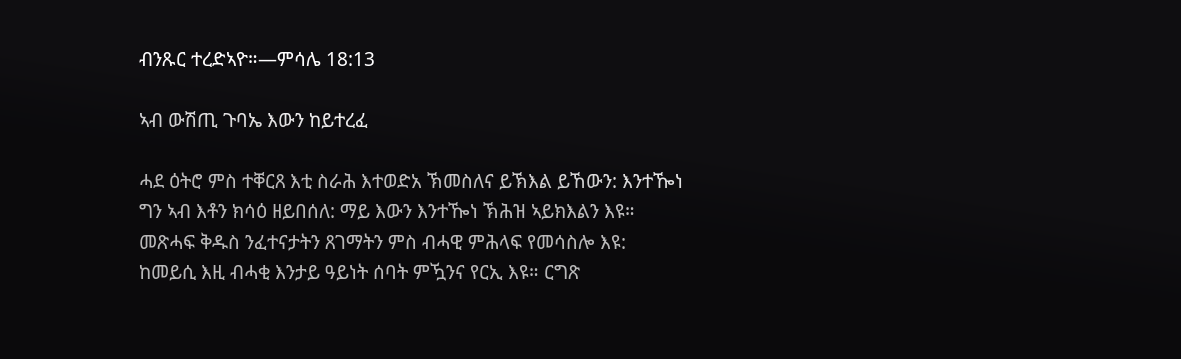ብንጹር ተረድኣዮ።—ምሳሌ 18:13

ኣብ ውሽጢ ጉባኤ እውን ከይተረፈ

ሓደ ዕትሮ ምስ ተቐርጸ እቲ ስራሕ እተወድአ ኽመስለና ይኽእል ይኸውን: እንተዀነ ግን ኣብ እቶን ክሳዕ ዘይበሰለ: ማይ እውን እንተዀነ ኽሕዝ ኣይክእልን እዩ። መጽሓፍ ቅዱስ ንፈተናታትን ጸገማትን ምስ ብሓዊ ምሕላፍ የመሳስሎ እዩ: ከመይሲ እዚ ብሓቂ እንታይ ዓይነት ሰባት ምዃንና የርኢ እዩ። ርግጽ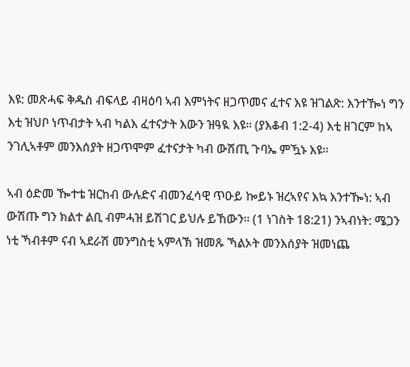እዩ: መጽሓፍ ቅዱስ ብፍላይ ብዛዕባ ኣብ እምነትና ዘጋጥመና ፈተና እዩ ዝገልጽ: እንተዀነ ግን እቲ ዝህቦ ነጥብታት ኣብ ካልእ ፈተናታት እውን ዝዓዪ እዩ። (ያእቆብ 1:2-4) እቲ ዘገርም ከኣ ንገሊኣቶም መንእሰያት ዘጋጥሞም ፈተናታት ካብ ውሽጢ ጉባኤ ምዃኑ እዩ።

ኣብ ዕድመ ዀተቴ ዝርከብ ውሉድና ብመንፈሳዊ ጥዑይ ኰይኑ ዝረኣየና እኳ እንተዀነ: ኣብ ውሽጡ ግን ክልተ ልቢ ብምሓዝ ይሽገር ይህሉ ይኸውን። (1 ነገስት 18:21) ንኣብነት: ሜጋን ነቲ ኻብቶም ናብ ኣደራሽ መንግስቲ ኣምላኽ ዝመጹ ኻልኦት መንእሰያት ዝመነጨ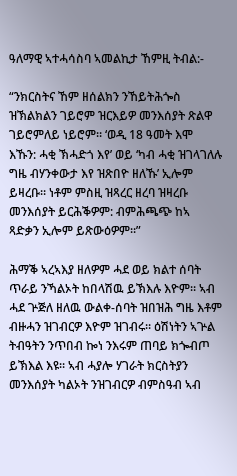ዓለማዊ ኣተሓሳስባ ኣመልኪታ ኸምዚ ትብል:-

“ንክርስትና ኸም ዘሰልክን ንኸይትሕጐስ ዝኽልክልን ገይሮም ዝርእይዎ መንእሰያት ጽልዋ ገይሮምለይ ነይሮም። ‘ወዲ 18 ዓመት እሞ እኹን: ሓቂ ኽሓድጎ እየ’ ወይ ‘ካብ ሓቂ ዝገላገለሉ ግዜ ብሃንቀውታ እየ ዝጽበዮ ዘለኹ’ ኢሎም ይዛረቡ። ነቶም ምስዚ ዝጻረር ዘረባ ዝዛረቡ መንእሰያት ይርሕቕዎም: ብምሕጫጭ ከኣ ጻድቃን ኢሎም ይጽውዕዎም።”

ሕማቕ ኣረኣእያ ዘለዎም ሓደ ወይ ክልተ ሰባት ጥራይ ንኻልኦት ከበላሽዉ ይኽእሉ እዮም። ኣብ ሓደ ጕጅለ ዘለዉ ውልቀ-ሰባት ዝበዝሕ ግዜ እቶም ብዙሓን ዝገብርዎ እዮም ዝገብሩ። ዕሽነትን ኣጕል ትብዓትን ንጥበብ ኰነ ንእሩም ጠባይ ክጐብጦ ይኽእል እዩ። ኣብ ሓያሎ ሃገራት ክርስትያን መንእሰያት ካልኦት ንዝገብርዎ ብምስዓብ ኣብ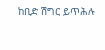ከቢድ ሽግር ይጥሕሉ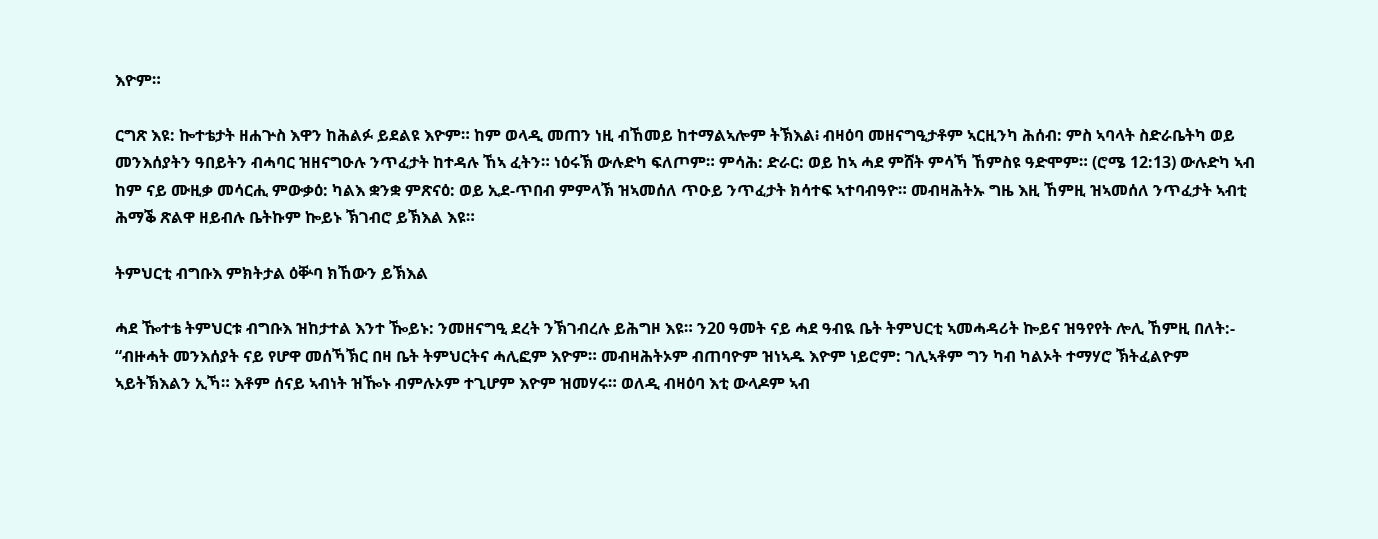እዮም።

ርግጽ እዩ: ኰተቴታት ዘሐጕስ እዋን ከሕልፉ ይደልዩ እዮም። ከም ወላዲ መጠን ነዚ ብኸመይ ከተማልኣሎም ትኽእል፧ ብዛዕባ መዘናግዒታቶም ኣርዚንካ ሕሰብ: ምስ ኣባላት ስድራቤትካ ወይ መንእሰያትን ዓበይትን ብሓባር ዝዘናግዑሉ ንጥፈታት ከተዳሉ ኸኣ ፈትን። ነዕሩኽ ውሉድካ ፍለጦም። ምሳሕ: ድራር: ወይ ከኣ ሓደ ምሸት ምሳኻ ኸምስዩ ዓድሞም። (ሮሜ 12:13) ውሉድካ ኣብ ከም ናይ ሙዚቃ መሳርሒ ምውቃዕ: ካልእ ቋንቋ ምጽናዕ: ወይ ኢደ-ጥበብ ምምላኽ ዝኣመሰለ ጥዑይ ንጥፈታት ክሳተፍ ኣተባብዓዮ። መብዛሕትኡ ግዜ እዚ ኸምዚ ዝኣመሰለ ንጥፈታት ኣብቲ ሕማቕ ጽልዋ ዘይብሉ ቤትኩም ኰይኑ ኽገብሮ ይኽእል እዩ።

ትምህርቲ ብግቡእ ምክትታል ዕቝባ ክኸውን ይኽእል

ሓደ ዀተቴ ትምህርቱ ብግቡእ ዝከታተል እንተ ዀይኑ: ንመዘናግዒ ደረት ንኽገብረሉ ይሕግዞ እዩ። ን20 ዓመት ናይ ሓደ ዓብዪ ቤት ትምህርቲ ኣመሓዳሪት ኰይና ዝዓየየት ሎሊ ኸምዚ በለት:- “ብዙሓት መንእሰያት ናይ የሆዋ መሰኻኽር በዛ ቤት ትምህርትና ሓሊፎም እዮም። መብዛሕትኦም ብጠባዮም ዝነኣዱ እዮም ነይሮም: ገሊኣቶም ግን ካብ ካልኦት ተማሃሮ ኽትፈልዮም ኣይትኽእልን ኢኻ። እቶም ሰናይ ኣብነት ዝዀኑ ብምሉኦም ተጊሆም እዮም ዝመሃሩ። ወለዲ ብዛዕባ እቲ ውላዶም ኣብ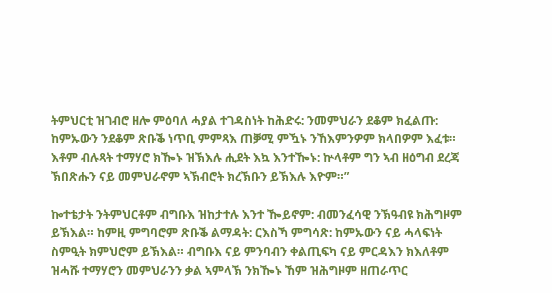ትምህርቲ ዝገብሮ ዘሎ ምዕባለ ሓያል ተገዳስነት ከሕድሩ: ንመምህራን ደቆም ክፈልጡ: ከምኡውን ንደቆም ጽቡቕ ነጥቢ ምምጻእ ጠቓሚ ምዃኑ ንኸእምንዎም ክላበዎም እፈቱ። እቶም ብሉጻት ተማሃሮ ክዀኑ ዝኽእሉ ሒደት እኳ እንተዀኑ: ኵላቶም ግን ኣብ ዘዕግብ ደረጃ ኽበጽሑን ናይ መምህራኖም ኣኽብሮት ክረኽቡን ይኽእሉ እዮም።”

ኰተቴታት ንትምህርቶም ብግቡእ ዝከታተሉ እንተ ዀይኖም: ብመንፈሳዊ ንኽዓብዩ ክሕግዞም ይኽእል። ከምዚ ምግባሮም ጽቡቕ ልማዳት: ርእስኻ ምግሳጽ: ከምኡውን ናይ ሓላፍነት ስምዒት ክምህሮም ይኽእል። ብግቡእ ናይ ምንባብን ቀልጢፍካ ናይ ምርዳእን ክእለቶም ዝሓሹ ተማሃሮን መምህራንን ቃል ኣምላኽ ንክዀኑ ኸም ዝሕግዞም ዘጠራጥር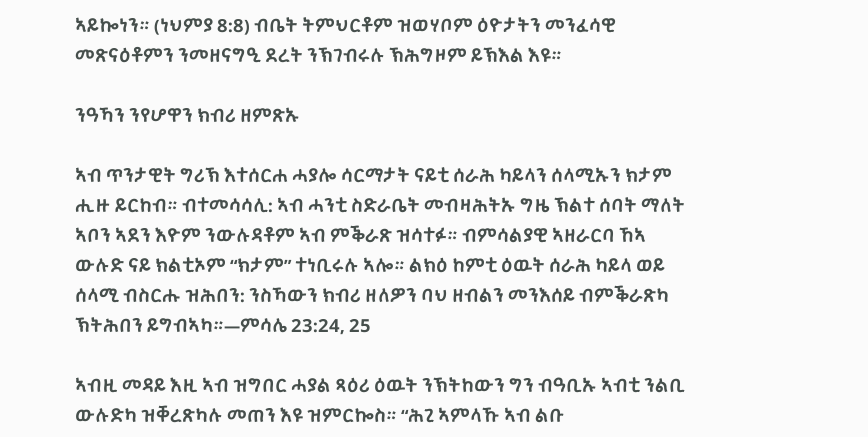ኣይኰነን። (ነህምያ 8:8) ብቤት ትምህርቶም ዝወሃቦም ዕዮታትን መንፈሳዊ መጽናዕቶምን ንመዘናግዒ ደረት ንኽገብሩሉ ኽሕግዞም ይኽእል እዩ።

ንዓኻን ንየሆዋን ክብሪ ዘምጽኡ

ኣብ ጥንታዊት ግሪኽ እተሰርሐ ሓያሎ ሳርማታት ናይቲ ሰራሕ ካይላን ሰላሚኡን ክታም ሒዙ ይርከብ። ብተመሳሳሊ: ኣብ ሓንቲ ስድራቤት መብዛሕትኡ ግዜ ኽልተ ሰባት ማለት ኣቦን ኣደን እዮም ንውሉዳቶም ኣብ ምቕራጽ ዝሳተፉ። ብምሳልያዊ ኣዘራርባ ኸኣ ውሉድ ናይ ክልቲኦም “ክታም” ተነቢሩሉ ኣሎ። ልክዕ ከምቲ ዕዉት ሰራሕ ካይላ ወይ ሰላሚ ብስርሑ ዝሕበን: ንስኻውን ክብሪ ዘለዎን ባህ ዘብልን መንእሰይ ብምቕራጽካ ኽትሕበን ይግብኣካ።—ምሳሌ 23:24, 25

ኣብዚ መዳይ እዚ ኣብ ዝግበር ሓያል ጻዕሪ ዕዉት ንኽትከውን ግን ብዓቢኡ ኣብቲ ንልቢ ውሉድካ ዝቐረጽካሉ መጠን እዩ ዝምርኰስ። “ሕጊ ኣምላኹ ኣብ ልቡ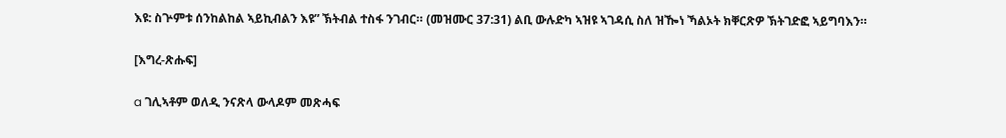እዩ: ስጕምቱ ሰንከልከል ኣይኪብልን እዩ” ኽትብል ተስፋ ንገብር። (መዝሙር 37:31) ልቢ ውሉድካ ኣዝዩ ኣገዳሲ ስለ ዝዀነ ኻልኦት ክቐርጽዎ ኽትገድፎ ኣይግባእን።

[እግረ-ጽሑፍ]

a ገሊኣቶም ወለዲ ንናጽላ ውላዶም መጽሓፍ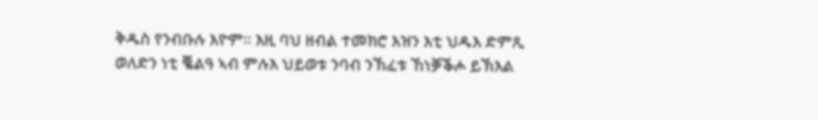ቅዱስ የንብቡሉ እዮም። እዚ ባህ ዘብል ተመክሮ እዝን እቲ ህዱእ ድምጺ ወለድን ነቲ ቘልዓ ኣብ ምሉእ ህይወቱ ንባብ ንኽፈቱ ኸነቓቕሖ ይኽእል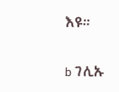እዩ።

b ገሊኡ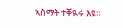ኣስማት ተቐዪሩ እዩ።